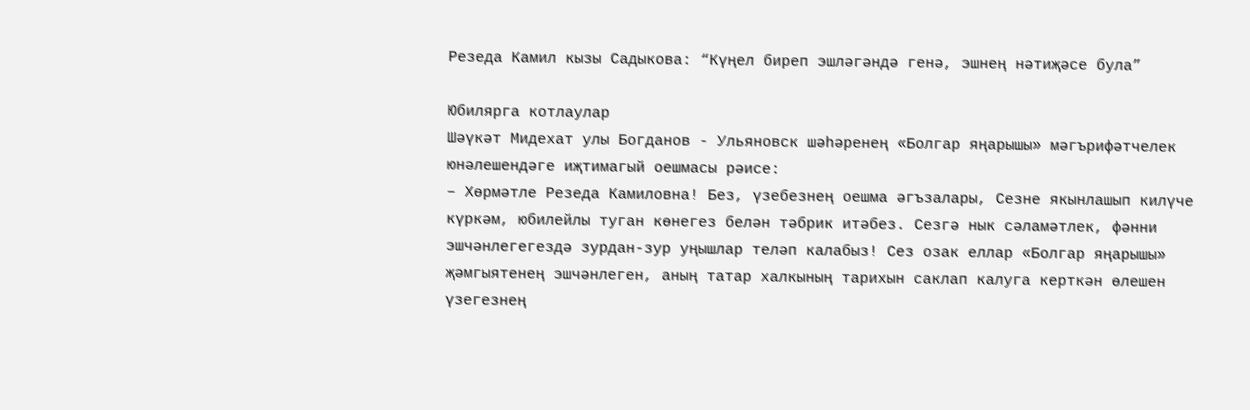Резеда Камил кызы Садыкова: “Күңел биреп эшләгәндә генә, эшнең нәтиҗәсе була”

Юбилярга котлаулар
Шәүкәт Мидехат улы Богданов - Ульяновск шәһәренең «Болгар яңарышы» мәгърифәтчелек юнәлешендәге иҗтимагый оешмасы рәисе:
– Хөрмәтле Резеда Камиловна! Без, үзебезнең оешма әгъзалары, Сезне якынлашып килүче күркәм, юбилейлы туган көнегез белән тәбрик итәбез. Сезгә нык сәламәтлек, фәнни эшчәнлегегездә зурдан-зур уңышлар теләп калабыз! Сез озак еллар «Болгар яңарышы» җәмгыятенең эшчәнлеген, аның татар халкының тарихын саклап калуга керткән өлешен үзегезнең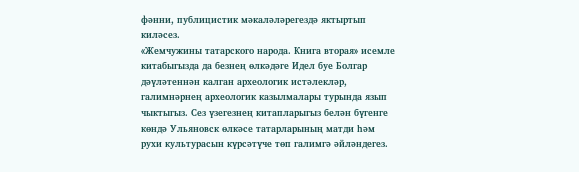фәнни, публицистик мәкаләләрегездә яктыртып киләсез.
«Жемчужины татарского народа. Книга вторая» исемле китабыгызда да безнең өлкәдәге Идел буе Болгар дәүләтеннән калган археологик истәлекләр, галимнәрнең археологик казылмалары турында язып чыктыгыз. Сез үзегезнең китапларыгыз белән бүгенге көндә Ульяновск өлкәсе татарларының матди һәм рухи культурасын күрсәтүче төп галимгә әйләндегез.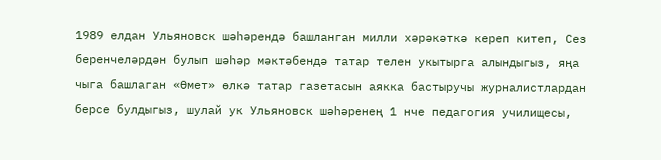1989 елдан Ульяновск шәһәрендә башланган милли хәрәкәткә кереп китеп, Сез беренчеләрдән булып шәһәр мәктәбендә татар телен укытырга алындыгыз, яңа чыга башлаган «Өмет» өлкә татар газетасын аякка бастыручы журналистлардан берсе булдыгыз, шулай ук Ульяновск шәһәренең 1 нче педагогия училищесы,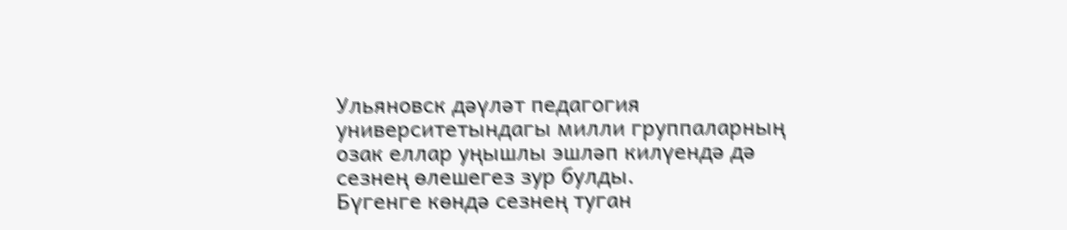Ульяновск дәүләт педагогия университетындагы милли группаларның озак еллар уңышлы эшләп килүендә дә сезнең өлешегез зур булды.
Бүгенге көндә сезнең туган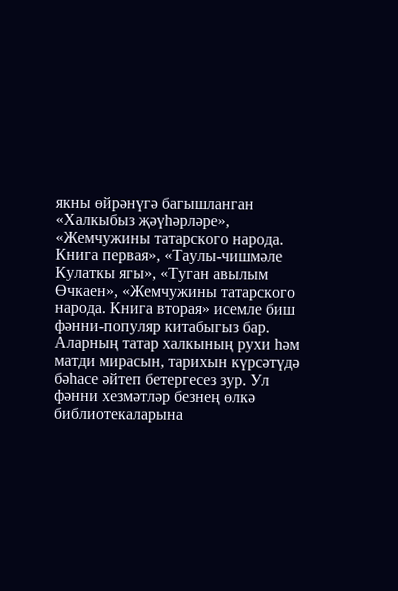якны өйрәнүгә багышланган «Халкыбыз җәүһәрләре», «Жемчужины татарского народа. Книга первая», «Таулы-чишмәле Кулаткы ягы», «Туган авылым Өчкаен», «Жемчужины татарского народа. Книга вторая» исемле биш фәнни-популяр китабыгыз бар. Аларның татар халкының рухи һәм матди мирасын, тарихын күрсәтүдә бәһасе әйтеп бетергесез зур. Ул фәнни хезмәтләр безнең өлкә библиотекаларына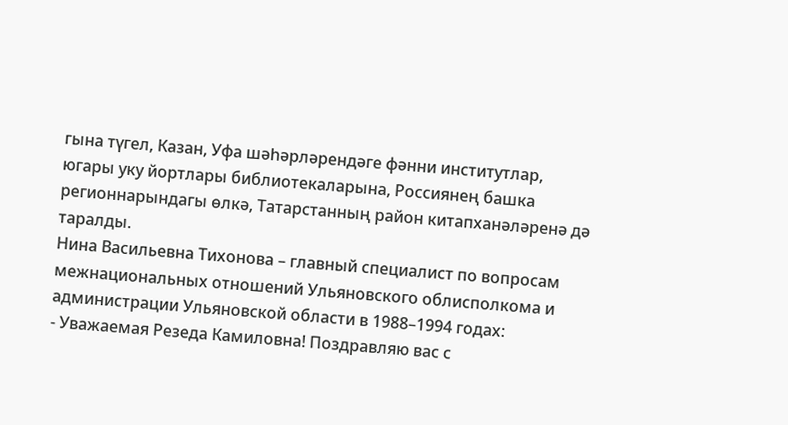гына түгел, Казан, Уфа шәһәрләрендәге фәнни институтлар, югары уку йортлары библиотекаларына, Россиянең башка регионнарындагы өлкә, Татарстанның район китапханәләренә дә таралды.
Нина Васильевна Тихонова – главный специалист по вопросам межнациональных отношений Ульяновского облисполкома и администрации Ульяновской области в 1988–1994 годах:
- Уважаемая Резеда Камиловна! Поздравляю вас с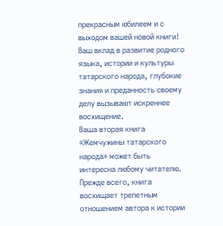прекрасным юбилеем и с выходом вашей новой книги! Ваш вклад в развитие родного языка, истории и культуры татарского народа, глубокие знания и преданность своему делу вызывают искреннее восхищение.
Ваша вторая книга «Жемчужины татарского народа» может быть интересна любому читателю. Прежде всего, книга восхищает трепетным отношением автора к истории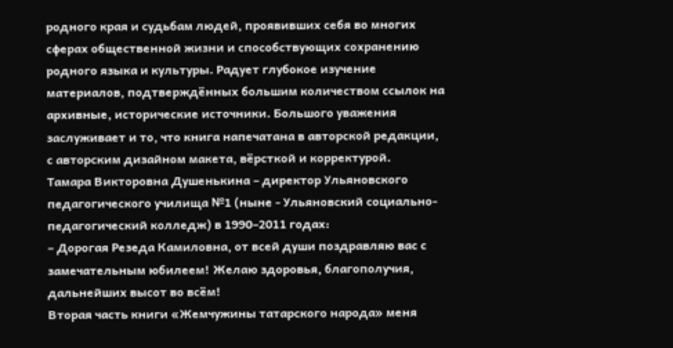родного края и судьбам людей, проявивших себя во многих сферах общественной жизни и способствующих сохранению родного языка и культуры. Радует глубокое изучение материалов, подтверждённых большим количеством ссылок на архивные, исторические источники. Большого уважения заслуживает и то, что книга напечатана в авторской редакции, с авторским дизайном макета, вёрсткой и корректурой.
Тамара Викторовна Душенькина – директор Ульяновского педагогического училища №1 (ныне - Ульяновский социально-педагогический колледж) в 1990–2011 годах:
– Дорогая Резеда Камиловна, от всей души поздравляю вас с замечательным юбилеем! Желаю здоровья, благополучия, дальнейших высот во всём!
Вторая часть книги «Жемчужины татарского народа» меня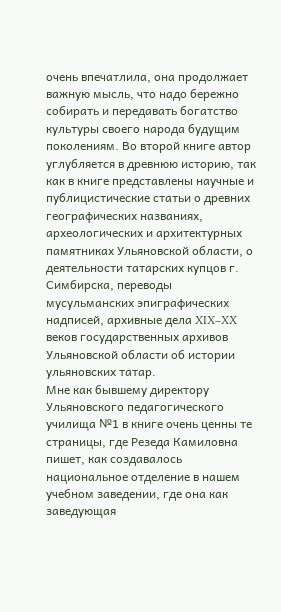очень впечатлила, она продолжает важную мысль, что надо бережно собирать и передавать богатство культуры своего народа будущим поколениям. Во второй книге автор углубляется в древнюю историю, так как в книге представлены научные и публицистические статьи о древних географических названиях, археологических и архитектурных памятниках Ульяновской области, о деятельности татарских купцов г. Симбирска, переводы мусульманских эпиграфических надписей, архивные дела XIX–XX веков государственных архивов Ульяновской области об истории ульяновских татар.
Мне как бывшему директору Ульяновского педагогического училища №1 в книге очень ценны те страницы, где Резеда Камиловна пишет, как создавалось национальное отделение в нашем учебном заведении, где она как заведующая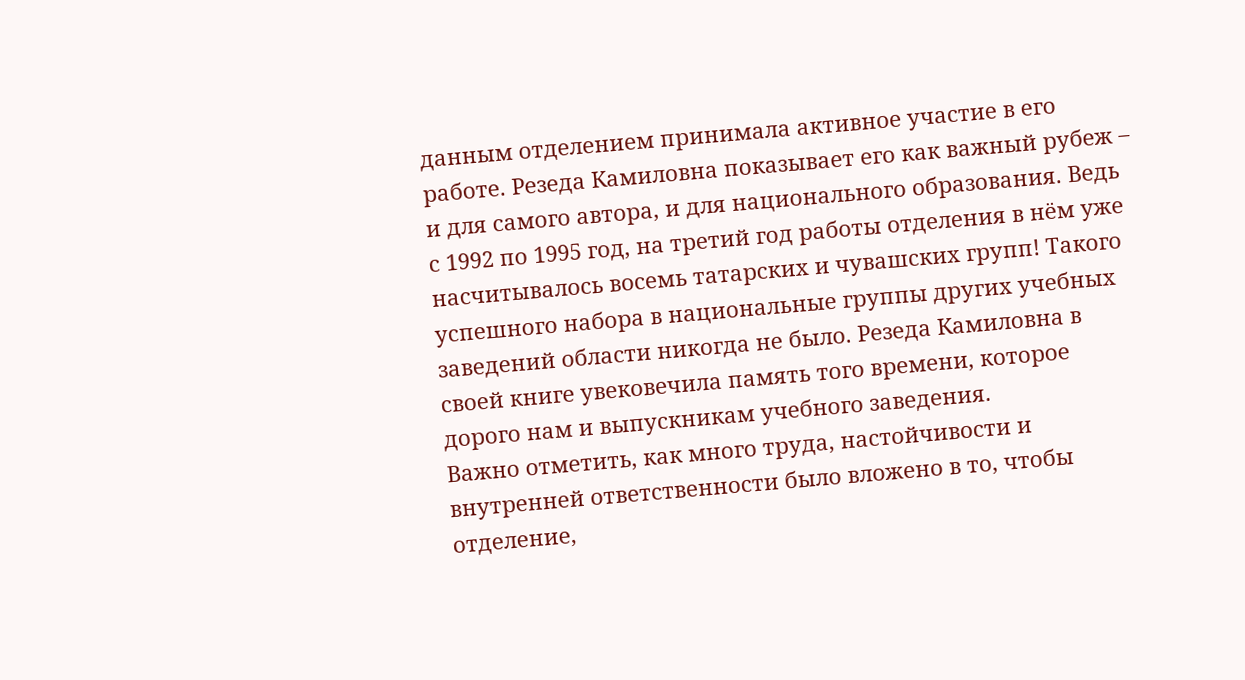данным отделением принимала активное участие в его работе. Резеда Камиловна показывает его как важный рубеж – и для самого автора, и для национального образования. Ведь с 1992 по 1995 год, на третий год работы отделения в нём уже насчитывалось восемь татарских и чувашских групп! Такого успешного набора в национальные группы других учебных заведений области никогда не было. Резеда Камиловна в своей книге увековечила память того времени, которое дорого нам и выпускникам учебного заведения.
Важно отметить, как много труда, настойчивости и внутренней ответственности было вложено в то, чтобы отделение,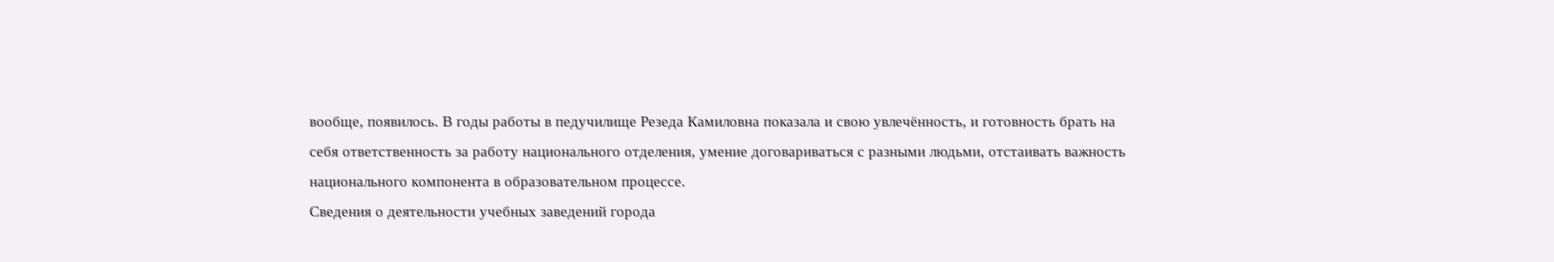вообще, появилось. В годы работы в педучилище Резеда Камиловна показала и свою увлечённость, и готовность брать на себя ответственность за работу национального отделения, умение договариваться с разными людьми, отстаивать важность национального компонента в образовательном процессе.
Сведения о деятельности учебных заведений города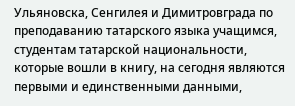Ульяновска, Сенгилея и Димитровграда по преподаванию татарского языка учащимся, студентам татарской национальности, которые вошли в книгу, на сегодня являются первыми и единственными данными,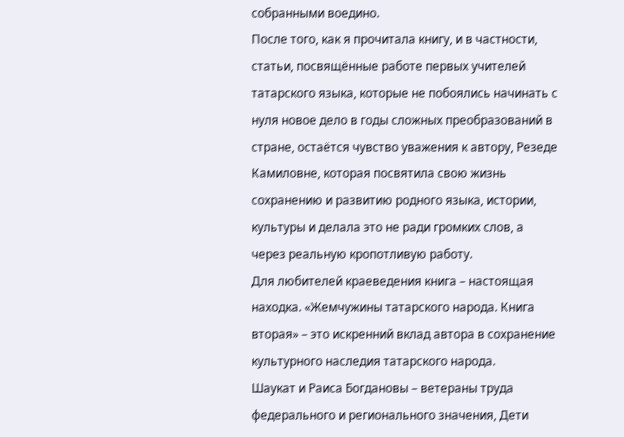собранными воедино.
После того, как я прочитала книгу, и в частности, статьи, посвящённые работе первых учителей татарского языка, которые не побоялись начинать с нуля новое дело в годы сложных преобразований в стране, остаётся чувство уважения к автору, Резеде Камиловне, которая посвятила свою жизнь сохранению и развитию родного языка, истории, культуры и делала это не ради громких слов, а через реальную кропотливую работу.
Для любителей краеведения книга – настоящая находка. «Жемчужины татарского народа. Книга вторая» – это искренний вклад автора в сохранение культурного наследия татарского народа.
Шаукат и Раиса Богдановы – ветераны труда федерального и регионального значения, Дети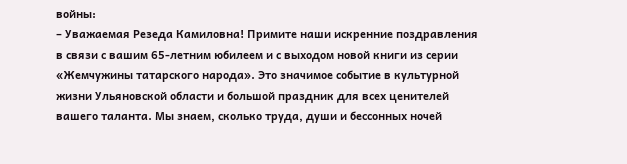войны:
– Уважаемая Резеда Камиловна! Примите наши искренние поздравления в связи с вашим 65-летним юбилеем и с выходом новой книги из серии «Жемчужины татарского народа». Это значимое событие в культурной жизни Ульяновской области и большой праздник для всех ценителей вашего таланта. Мы знаем, сколько труда, души и бессонных ночей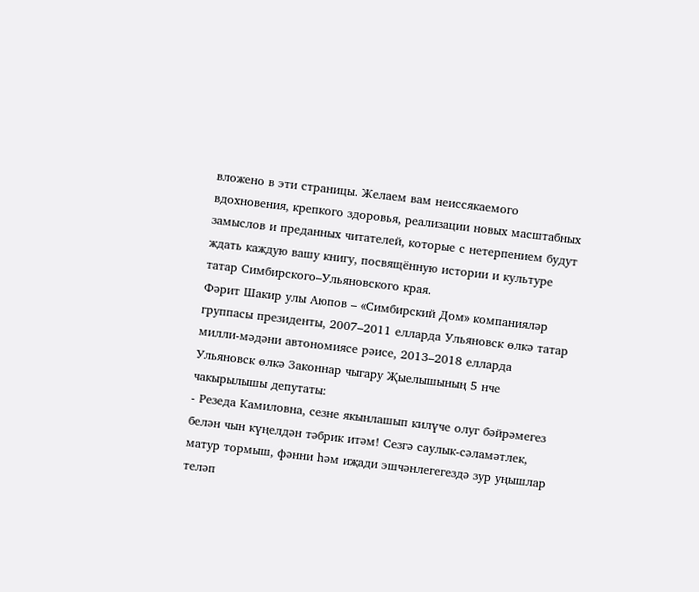вложено в эти страницы. Желаем вам неиссякаемого вдохновения, крепкого здоровья, реализации новых масштабных замыслов и преданных читателей, которые с нетерпением будут ждать каждую вашу книгу, посвящённую истории и культуре татар Симбирского–Ульяновского края.
Фәрит Шакир улы Аюпов – «Симбирский Дом» компанияләр группасы президенты, 2007–2011 елларда Ульяновск өлкә татар милли-мәдәни автономиясе рәисе, 2013–2018 елларда Ульяновск өлкә Законнар чыгару Җыелышының 5 нче чакырылышы депутаты:
- Резеда Камиловна, сезне якынлашып килүче олуг бәйрәмегез белән чын күңелдән тәбрик итәм! Сезгә саулык-сәламәтлек, матур тормыш, фәнни һәм иҗади эшчәнлегегездә зур уңышлар теләп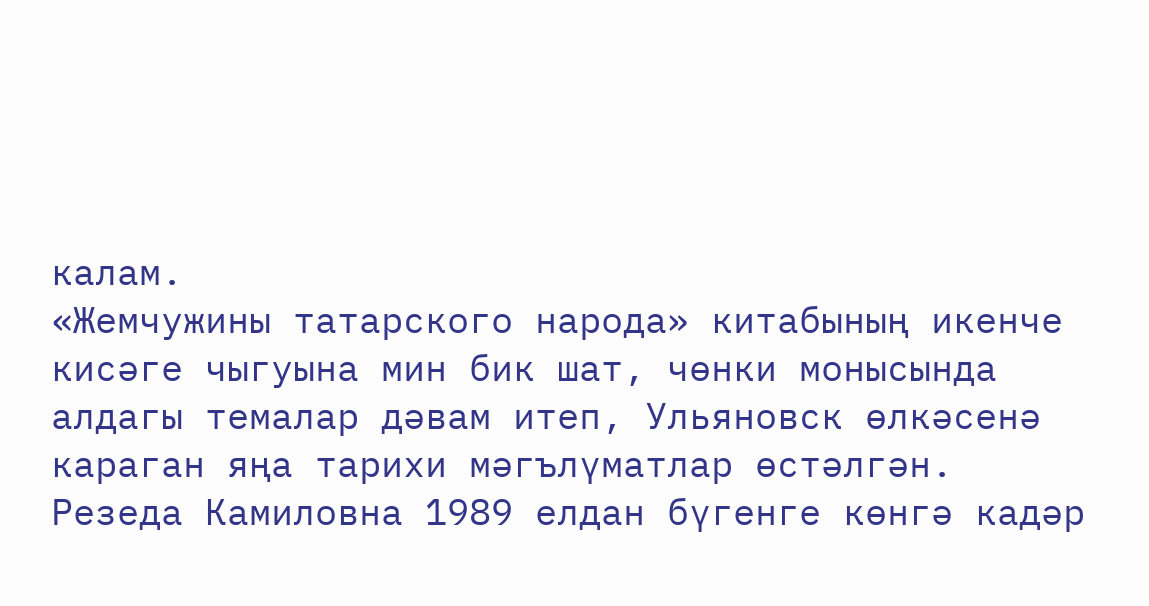калам.
«Жемчужины татарского народа» китабының икенче кисәге чыгуына мин бик шат, чөнки монысында алдагы темалар дәвам итеп, Ульяновск өлкәсенә караган яңа тарихи мәгълүматлар өстәлгән.
Резеда Камиловна 1989 елдан бүгенге көнгә кадәр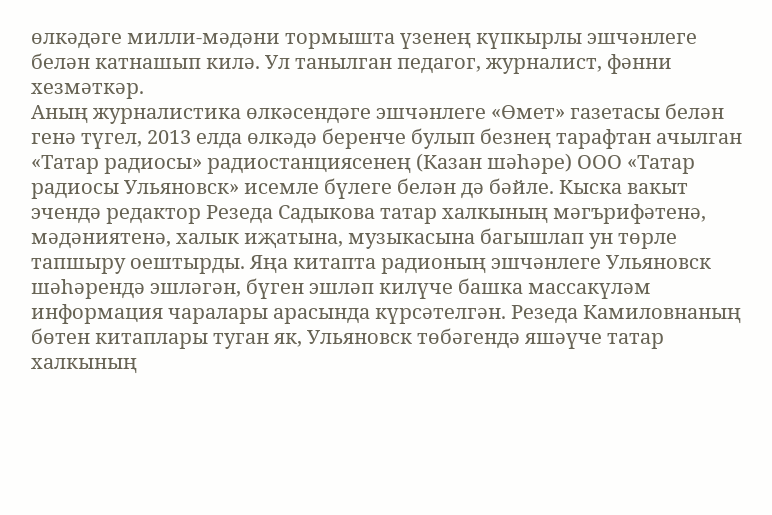өлкәдәге милли-мәдәни тормышта үзенең күпкырлы эшчәнлеге белән катнашып килә. Ул танылган педагог, журналист, фәнни хезмәткәр.
Аның журналистика өлкәсендәге эшчәнлеге «Өмет» газетасы белән генә түгел, 2013 елда өлкәдә беренче булып безнең тарафтан ачылган «Татар радиосы» радиостанциясенең (Казан шәһәре) ООО «Татар радиосы Ульяновск» исемле бүлеге белән дә бәйле. Кыска вакыт эчендә редактор Резеда Садыкова татар халкының мәгърифәтенә, мәдәниятенә, халык иҗатына, музыкасына багышлап ун төрле тапшыру оештырды. Яңа китапта радионың эшчәнлеге Ульяновск шәһәрендә эшләгән, бүген эшләп килүче башка массакүләм информация чаралары арасында күрсәтелгән. Резеда Камиловнаның бөтен китаплары туган як, Ульяновск төбәгендә яшәүче татар халкының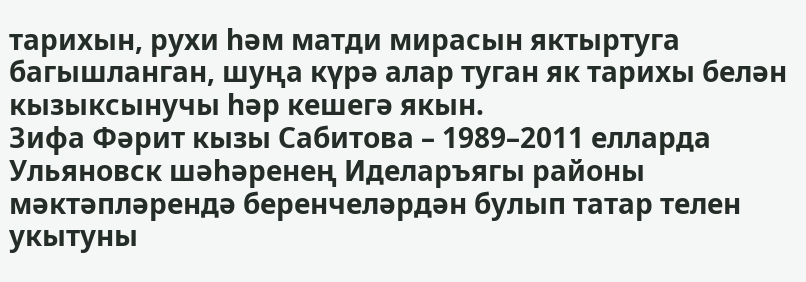тарихын, рухи һәм матди мирасын яктыртуга багышланган, шуңа күрә алар туган як тарихы белән кызыксынучы һәр кешегә якын.
Зифа Фәрит кызы Сабитова – 1989–2011 елларда Ульяновск шәһәренең Иделаръягы районы мәктәпләрендә беренчеләрдән булып татар телен укытуны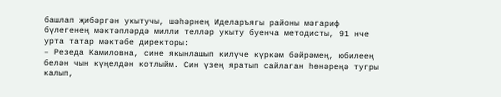башлап җибәргән укытучы, шәһәрнең Иделаръягы районы мәгариф бүлегенең мәктәпләрдә милли телләр укыту буенча методисты, 91 нче урта татар мәктәбе директоры:
– Резеда Камиловна, сине якынлашып килүче күркәм бәйрәмең, юбилеең белән чын күңелдән котлыйм. Син үзең яратып сайлаган һөнәреңә тугры калып,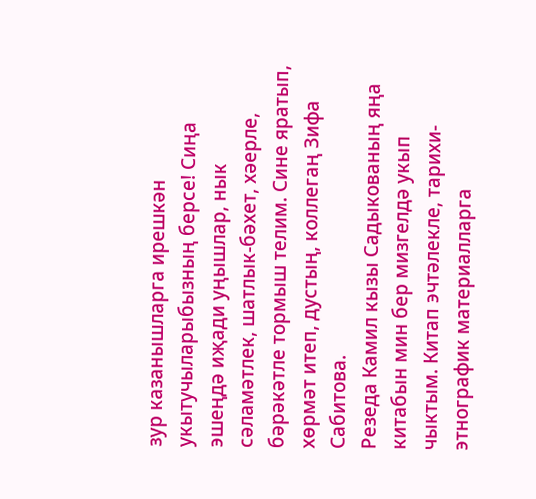зур казанышларга ирешкән укытучыларыбызның берсе! Сиңа эшеңдә иҗади уңышлар, нык сәламәтлек, шатлык-бәхет, хәерле, бәрәкәтле тормыш телим. Сине яратып, хөрмәт итеп, дустың, коллегаң Зифа Сабитова.
Резеда Камил кызы Садыкованың яңа китабын мин бер мизгелдә укып чыктым. Китап эчтәлекле, тарихи-этнографик материалларга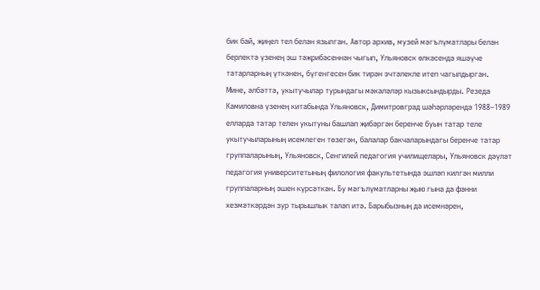бик бай, җиңел тел белән язылган. Автор архив, музей мәгълүматлары белән берлектә үзенең эш тәҗрибәсеннән чыгып, Ульяновск өлкәсендә яшәүче татарларның үткәнен, бүгенгесен бик тирән эчтәлекле итеп чагылдырган.
Мине, әлбәттә, укытучылар турындагы мәкаләләр кызыксындырды. Резеда Камиловна үзенең китабында Ульяновск, Димитровград шәһәрләрендә 1988–1989 елларда татар телен укытуны башлап җибәргән беренче буын татар теле укытучыларының исемлеген төзегән, балалар бакчаларындагы беренче татар группаларының, Ульяновск, Сенгилей педагогия училищелары, Ульяновск дәүләт педагогия университетының филология факультетында эшләп килгән милли группаларның эшен күрсәткән. Бу мәгълүматларны җыю гына да фәнни хезмәткәрдән зур тырышлык таләп итә. Барыбызның да исемнәрен,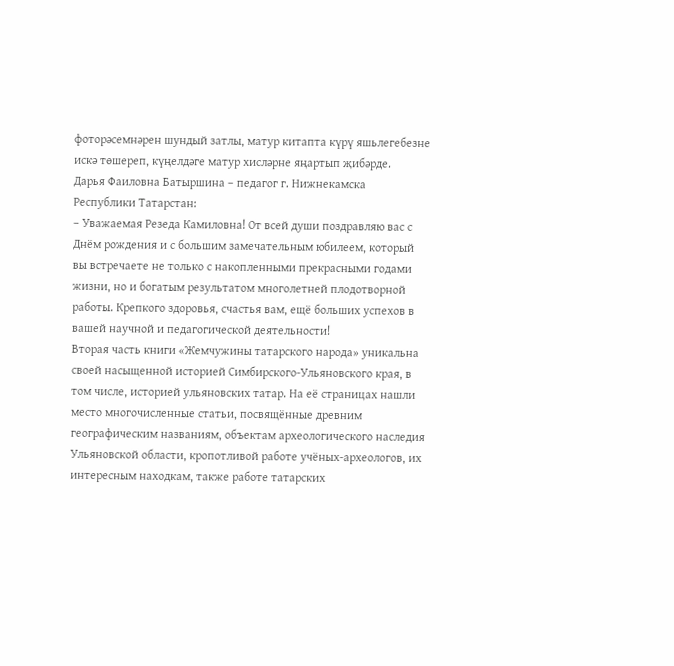фоторәсемнәрен шундый затлы, матур китапта күрү яшьлегебезне искә төшереп, күңелдәге матур хисләрне яңартып җибәрде.
Дарья Фаиловна Батыршина – педагог г. Нижнекамска Республики Татарстан:
– Уважаемая Резеда Камиловна! От всей души поздравляю вас с Днём рождения и с большим замечательным юбилеем, который вы встречаете не только с накопленными прекрасными годами жизни, но и богатым результатом многолетней плодотворной работы. Крепкого здоровья, счастья вам, ещё больших успехов в вашей научной и педагогической деятельности!
Вторая часть книги «Жемчужины татарского народа» уникальна своей насыщенной историей Симбирского-Ульяновского края, в том числе, историей ульяновских татар. На её страницах нашли место многочисленные статьи, посвящённые древним географическим названиям, объектам археологического наследия Ульяновской области, кропотливой работе учёных-археологов, их интересным находкам, также работе татарских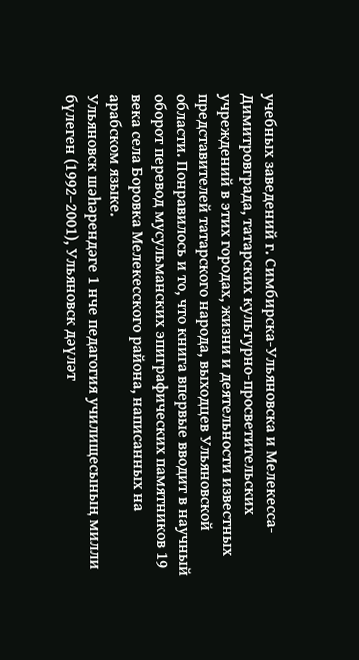учебных заведений г. Симбирска-Ульяновска и Мелекесса-Димитровграда, татарских культурно-просветительских учреждений в этих городах, жизни и деятельности известных представителей татарского народа, выходцев Ульяновской области. Понравилось и то, что книга впервые вводит в научный оборот перевод мусульманских эпиграфических памятников 19 века села Боровка Мелекесского района, написанных на арабском языке.
Ульяновск шәһәрендәге 1 нче педагогия училищесының милли бүлеген (1992–2001), Ульяновск дәүләт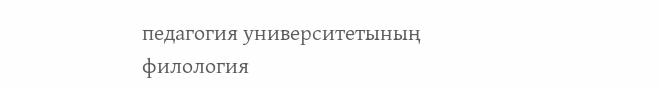педагогия университетының филология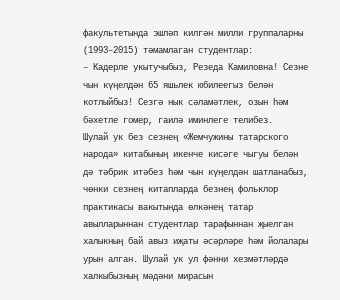факультетында эшләп килгән милли группаларны (1993–2015) тәмамлаган студентлар:
– Кадерле укытучыбыз, Резеда Камиловна! Сезне чын күңелдән 65 яшьлек юбилеегыз белән котлыйбыз! Сезгә нык сәламәтлек, озын һәм бәхетле гомер, гаилә иминлеге телибез.
Шулай ук без сезнең «Жемчужины татарского народа» китабының икенче кисәге чыгуы белән дә тәбрик итәбез һәм чын күңелдән шатланабыз, чөнки сезнең китапларда безнең фольклор практикасы вакытында өлкәнең татар авылларыннан студентлар тарафыннан җыелган халыкның бай авыз иҗаты әсәрләре һәм йолалары урын алган. Шулай ук ул фәнни хезмәтләрдә халкыбызның мәдәни мирасын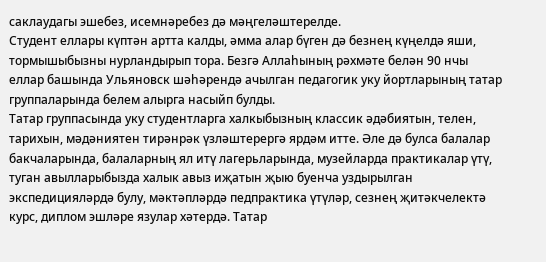саклаудагы эшебез, исемнәребез дә мәңгеләштерелде.
Студент еллары күптән артта калды, әмма алар бүген дә безнең күңелдә яши, тормышыбызны нурландырып тора. Безгә Аллаһының рәхмәте белән 90 нчы еллар башында Ульяновск шәһәрендә ачылган педагогик уку йортларының татар группаларында белем алырга насыйп булды.
Татар группасында уку студентларга халкыбызның классик əдəбиятын, телен, тарихын, мəдəниятен тирəнрəк үзлəштерергə ярдəм итте. Əле дə булса балалар бакчаларында, балаларның ял итү лагерьларында, музейларда практикалар үтү, туган авылларыбызда халык авыз иҗатын җыю буенча уздырылган экспедицияләрдә булу, мəктəплəрдə педпрактика үтүлəр, сезнең җитәкчелектә курс, диплом эшләре язулар хəтердə. Татар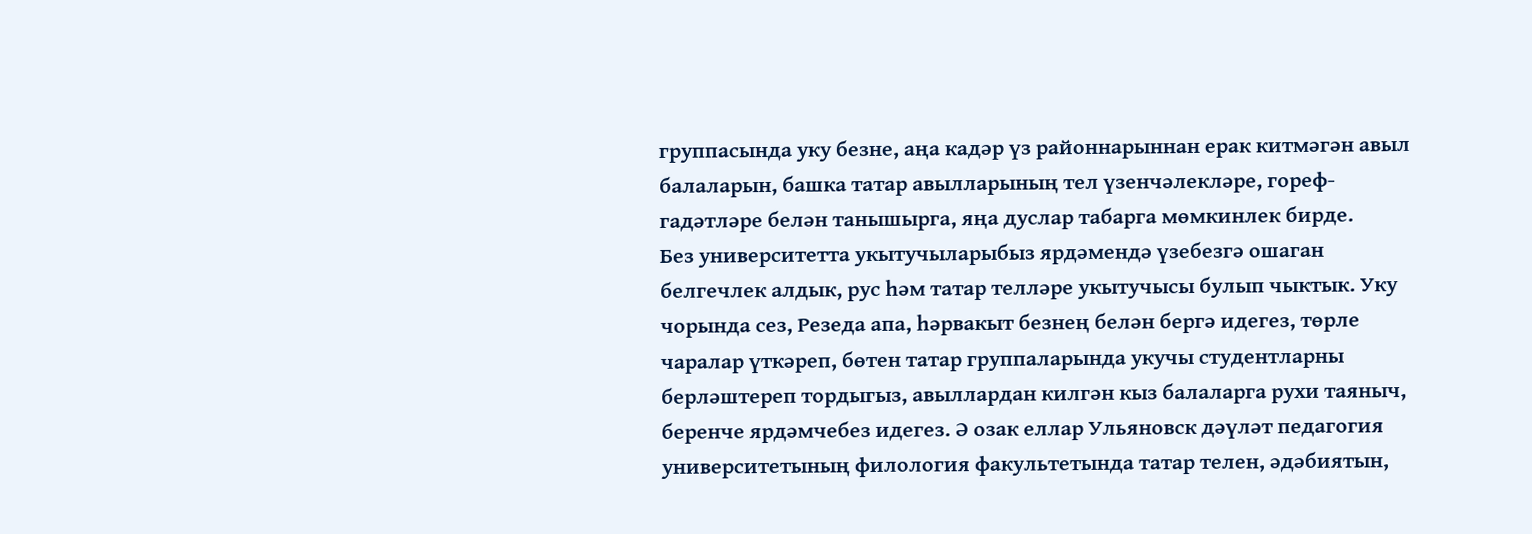группасында уку безне, аңа кадəр үз районнарыннан ерак китмəгəн авыл балаларын, башка татар авылларының тел үзенчəлеклəре, гореф-гадəтлəре белəн танышырга, яңа дуслар табарга мөмкинлек бирде.
Без университетта укытучыларыбыз ярдәмендә үзебезгә ошаган белгечлек алдык, рус һәм татар телләре укытучысы булып чыктык. Уку чорында сез, Резеда апа, һәрвакыт безнең белән бергә идегез, төрле чаралар үткәреп, бөтен татар группаларында укучы студентларны берләштереп тордыгыз, авыллардан килгән кыз балаларга рухи таяныч, беренче ярдәмчебез идегез. Ә озак еллар Ульяновск дәүләт педагогия университетының филология факультетында татар телен, әдәбиятын,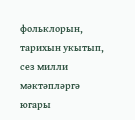фольклорын, тарихын укытып, сез милли мәктәпләргә югары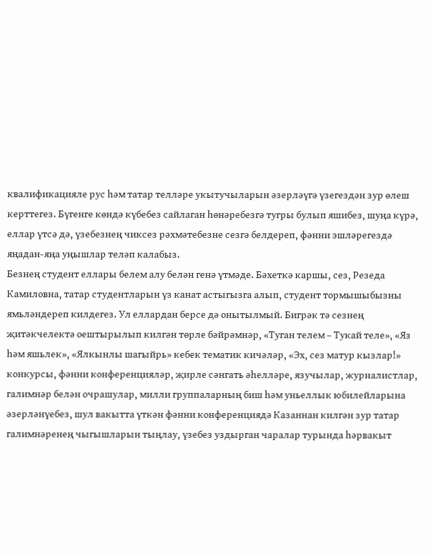квалификацияле рус һәм татар телләре укытучыларын әзерләүгә үзегездән зур өлеш керттегез. Бүгенге көндә күбебез сайлаган һөнәребезгә тугры булып яшибез, шуңа күрә, еллар үтсә дә, үзебезнең чиксез рәхмәтебезне сезгә белдереп, фәнни эшләрегездә яңадан-яңа уңышлар теләп калабыз.
Безнең студент еллары белем алу белән генә үтмәде. Бәхеткә каршы, сез, Резеда Камиловна, татар студентларын үз канат астыгызга алып, студент тормышыбызны ямьләндереп килдегез. Ул еллардан берсе дә онытылмый. Бигрəк тə сезнең җитәкчелектә оештырылып килгән төрле бəйрəмнəр, «Туган телем – Тукай теле», «Яз һәм яшьлек», «Ялкынлы шагыйрь» кебек тематик кичәләр, «Эх, сез матур кызлар!» конкурсы, фəнни конференциялəр, җирле сəнгать əһеллəре, язучылар, журналистлар, галимнəр белəн очрашулар, милли группаларның биш һәм уньеллык юбилейларына əзерлəнүебез, шул вакытта үткəн фəнни конференциядə Казаннан килгəн зур татар галимнəренең чыгышларын тыңлау, үзебез уздырган чаралар турында һәрвакыт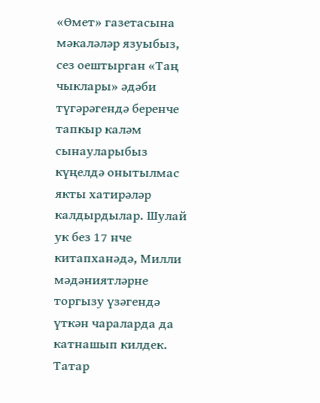«Өмет» газетасына мәкаләләр язуыбыз, сез оештырган «Таң чыклары» әдәби түгәрәгендә беренче тапкыр каләм сынауларыбыз күңелдə онытылмас якты хатирәләр калдырдылар. Шулай ук без 17 нче китапханəдə, Милли мəдəниятлəрне торгызу үзəгендə үткəн чараларда да катнашып килдек.
Татар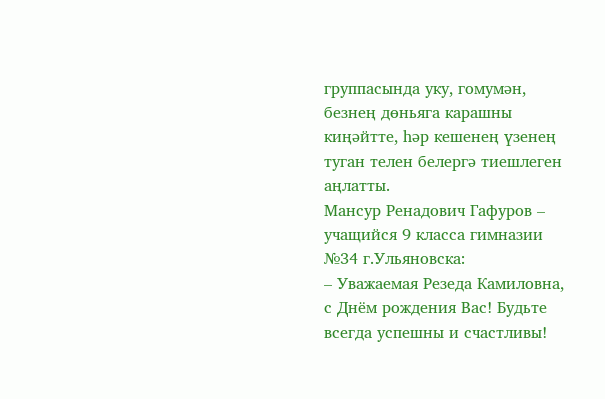группасында уку, гомумән, безнең дөньяга карашны киңәйтте, һәр кешенең үзенең туган телен белергә тиешлеген аңлатты.
Мансур Ренадович Гафуров – учащийся 9 класса гимназии №34 г.Ульяновска:
– Уважаемая Резеда Камиловна, с Днём рождения Вас! Будьте всегда успешны и счастливы!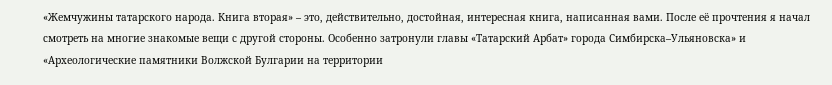«Жемчужины татарского народа. Книга вторая» – это, действительно, достойная, интересная книга, написанная вами. После её прочтения я начал смотреть на многие знакомые вещи с другой стороны. Особенно затронули главы «Татарский Арбат» города Симбирска–Ульяновска» и «Археологические памятники Волжской Булгарии на территории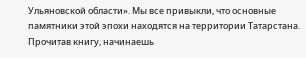Ульяновской области». Мы все привыкли, что основные памятники этой эпохи находятся на территории Татарстана. Прочитав книгу, начинаешь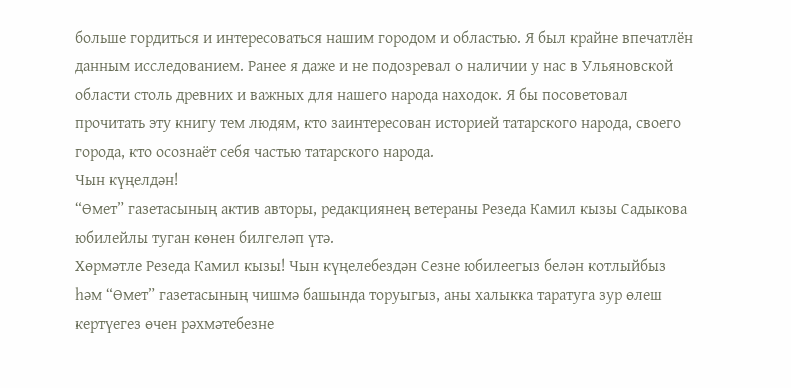больше гордиться и интересоваться нашим городом и областью. Я был крайне впечатлён данным исследованием. Ранее я даже и не подозревал о наличии у нас в Ульяновской области столь древних и важных для нашего народа находок. Я бы посоветовал прочитать эту книгу тем людям, кто заинтересован историей татарского народа, своего города, кто осознаёт себя частью татарского народа.
Чын күңелдән!
“Өмет” газетасының актив авторы, редакциянең ветераны Резеда Камил кызы Садыкова юбилейлы туган көнен билгеләп үтә.
Хөрмәтле Резеда Камил кызы! Чын күңелебездән Сезне юбилеегыз белән котлыйбыз һәм “Өмет” газетасының чишмә башында торуыгыз, аны халыкка таратуга зур өлеш кертүегез өчен рәхмәтебезне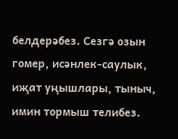белдерәбез. Сезгә озын гомер, исәнлек-саулык, иҗат уңышлары, тыныч, имин тормыш телибез.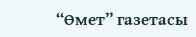“Өмет” газетасы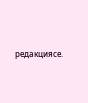редакциясе.